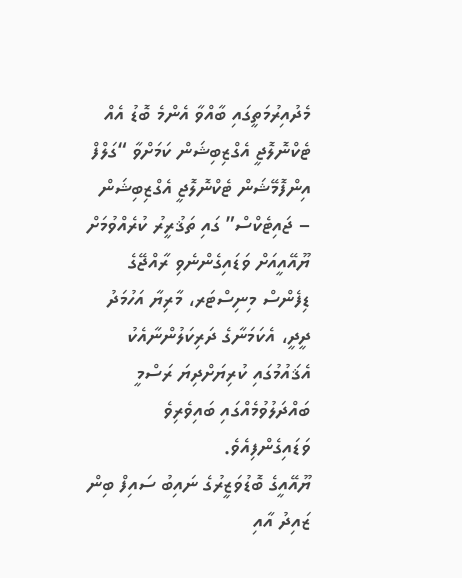މެދުއިރުމަތީގައި ބާއްވާ އެންމެ ބޮޑު އެއް ޓެކްނޮލޮޖީ އެގްޒިބިޝަން ކަމަށްވާ “ގަލްފް އިންފޮމޭޝަން ޓެކްނޮލޮޖީ އެގްޒިބިޝަން – ޖައިޓެކްސް” ގައި ތަޤުރީރު ކުރެއްވުމަށް ޔޫއޭއީއަށް ވަޑައިގެންނެވި ރާއްޖޭގެ ޑިފެންސް މިނިސްޓަރ، މާރިޔާ އަހުމަދު ދީދީ، އެކަމަނާގެ ދަރިކަލުންނާއެކު އެޤައުމުގައި ކުރިޔަށްދިޔަ ރަސްމީ ބައްދަލުވުމެއްގައި ބައިވެރިވެ ވަޑައިގެންފިއެވެ.
ޔޫއޭއީގެ ބޮޑުވަޒީރުގެ ނައިބު ސައިފް ބިން ޒައިދު އާއި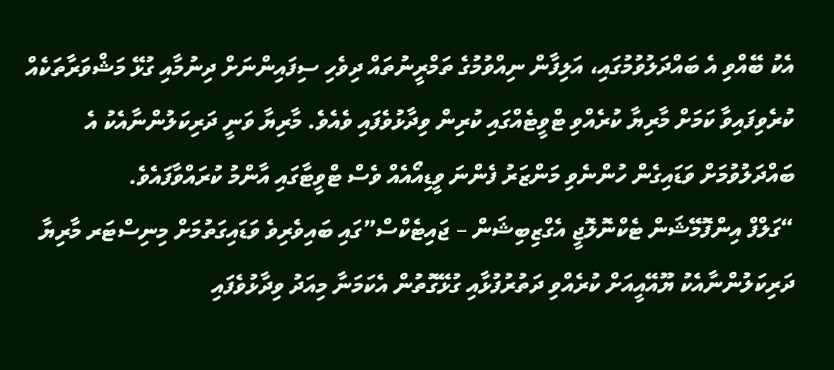އެކު ބޭއްވި އެ ބައްދަލުވުމުގައި، އަލިފާން ނިއްވުމުގެ ތަމްރީނުތައް ދިވެހި ސިފައިންނަށް ދިނުމާއި ގުޅޭ މަޝްވަރާތަކެއް ކުރެވިފައިވާ ކަމަށް މާރިޔާ ކުރެއްވި ޓްވީޓެއްގައި ކުރިން ވިދާޅުވެފައި ވެއެވެ. މާރިޔާ ވަނީ ދަރިކަލުންނާއެކު އެ ބައްދަލުވުމަށް ވަޑައިގެން ހުންނެވި މަންޒަރު ފެންނަ ވީޑިއޯއެއް ވެސް ޓްވީޓާގައި އާންމު ކުރައްވާފައެވެ.
“ގަލްފް އިންފޮމޭޝަން ޓެކްނޮލޮޖީ އެގްޒިބިޝަން – ޖައިޓެކްސް”ގައި ބައިވެރިވެ ވަޑައިގަތުމަށް މިނިސްޓަރ މާރިޔާ ދަރިކަލުންނާއެކު ޔޫއޭއީއަށް ކުރެއްވި ދަތުރުފުޅާއި ގުޅޭގޮތުން އެކަމަނާ މިއަދު ވިދާޅުވެފައި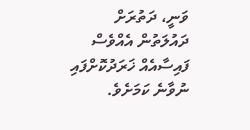ވަނީ، ދަތުރަށް ދައުލަތުން އެއްވެސް ފައިސާއެއް ޚަރަދުކޮށްފައި ނުވާނެ ކަމަށެވެ.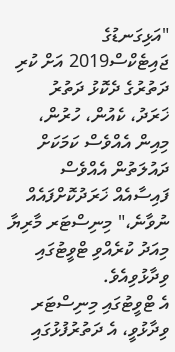"އަޅިގަނޑުގެ ޖައިޓެކްސް2019 އަށް ކުރި ދަތުރުގެ ދެކޮޅު ދަތުރު ޚަރަދު، ކެއުން، ހުރުން، މިއިން އެއްވެސް ކަމަކަށް ދައުލަތުން އެއްވެސް ފައިސާއެއް ޚަރަދުކޮށްފައެއް ނުވާނެ،" މިނިސްޓަރ މާރިޔާ މިއަދު ކުރެއްވި ޓްވީޓުގައި ވިދާޅުވިއެވެ.
އެ ޓްވީޓުގައި މިނިސްޓަރ ވިދާޅުވީ، އެ ދަތުރުފުޅުގައި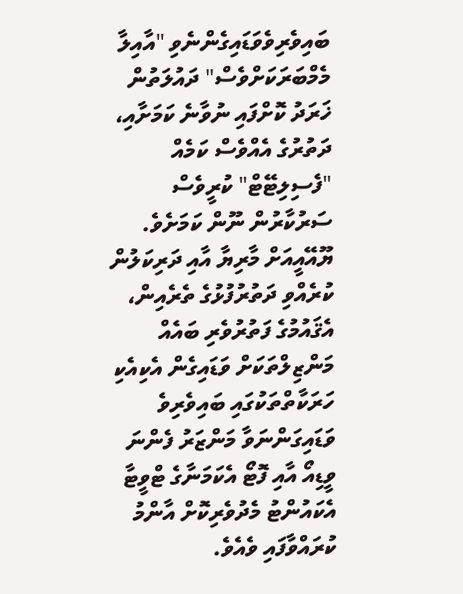ބައިވެރިވެވަޑައިގެންނެވި "އާއިލާ މެމްބަރަކަށްވެސް" ދައުލަތުން ޚަރަދު ކޮށްފައި ނުވާނެ ކަމަށާއި، ދަތުރުގެ އެއްވެސް ކަމެއް "ފެސިލިޓޭޓް" ކުރީވެސް ސަރުކާރުން ނޫން ކަމަށެވެ.
ޔޫއޭއީއަށް މާރިޔާ އާއި ދަރިކަލުން ކުރެއްވި ދަތުރުފުޅުގެ ތެރެއިން، އެޤައުމުގެ ފަތުރުވެރި ބައެއް މަންޒިލްތަކަށް ވަޑައިގެން އެކިއެކި ހަރަކާތްތަކުގައި ބައިވެރިވެ ވަޑައިގަންނަވާ މަންޒަރު ފެންނަ ވީޑިއޯ އާއި ފޮޓޯ އެކަމަނާގެ ޓްވީޓާ އެކައުންޓު މެދުވެރިކޮށް އާންމު ކުރައްވާފައި ވެއެވެ.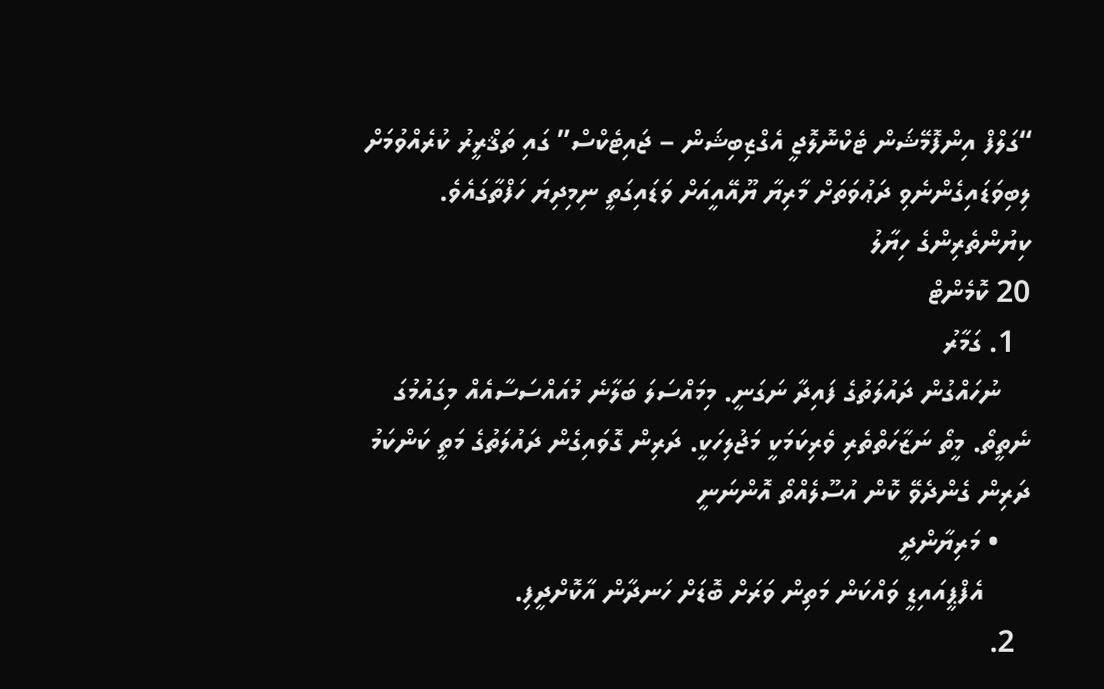“ގަލްފް އިންފޮމޭޝަން ޓެކްނޮލޮޖީ އެގްޒިބިޝަން – ޖައިޓެކްސް” ގައި ތަޤްރީރު ކުރެއްވުމަށް ލިބިވަޑައިގެންނެވި ދަޢުވަތަށް މާރިޔާ ޔޫއޭއީއަށް ވަޑައިގަތީ ނިމިދިޔަ ހަފްތާގައެވެ.
ކިޔުންތެރިންގެ ހިޔާލު
20 ކޮމެންޓް
  1. ގަމާރު
    ނުހައްގުން ދައުލަތުގެ ފައިދާ ނަގަނީ. މިމައްސަލަ ބަލާނެ މުއައްސަސާއެއް މިގައުމުގަ ނެތީތޯ. މީތޯ ނަޒާހަތްތެރި ވެރިކަމަކީ މަޖުލިހަކީ. ދަރިން ގޮވައިގެން ދައުލަތުގެ މަތީ ކަންކަމު ދަރިން ގެންދެވޭ ކޮން އުސޫލެއްތޯ އޮންނަނީ
    • މަރިޔާންދީ
      އެފްޕީއައިޑީ ވައްކަން މަތިން ވަރަށް ބޮޑަށް ހަނދާން އާކޮށްދީފި.
  2.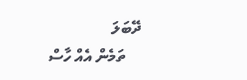ދޭބަލަ
    ތަމެން އެއް ހާސް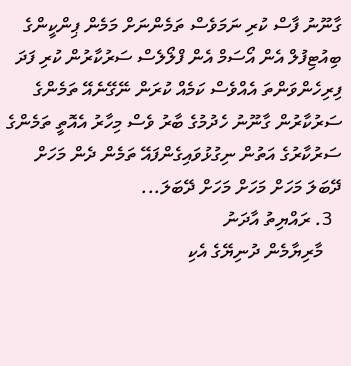ގާނޫނު ފާސް ކުރި ނަމަވެސް ތަމެންނަށް މަމެން ޕިންކީންގެ ބިއުޓިފުލް އެން އޯސަމް އެން ފްލޯލެސް ސަރުކާރުން ކުރި ފަދަ ފިރިހެންވަންތަ އެއްވެސް ކަމެއް ކުރަން ނޭގޭނެއޭ ތަމެންގެ ސަރުކާރުން ގާނޫނު ހެދުމުގެ ބާރު ވެސް މިހާރު އެއޮތީ ތަމެންގެ ސަރުކާރުގެ އަތުން ނިގުޅުވައިގެންފައޭ ތަމެން ދެން މަހަށް ދޭބަލަ މަހަށް މަހަށް މަހަށް ދޭބަލަ...
  3. ރައްޔިތު އާދަނު
    މާރިޔާމެން ދުނިޔޭގެ އެކި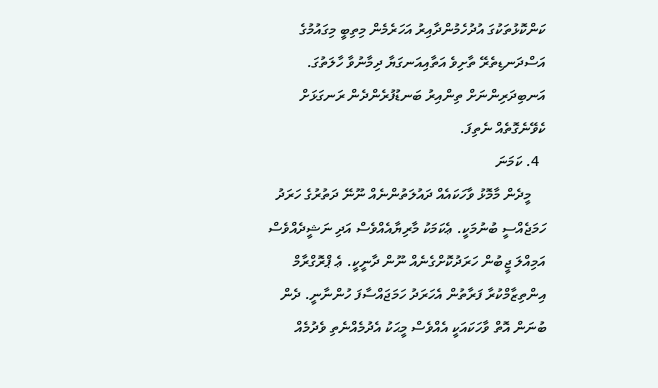ކަންކޮޅުތަކުގަ އުދުހެމުންދާއިރު އަހަރެމެން މިތިބީ މިގައުމުގެ އަސްދަނޑިތެރޭ ތާށިވެ އަތާއިއަނގަޔާ ދިމާނުވާ ހާލަތުގަ. އަނބިދަރިންނަށް ތިންއިރު ބަނޑުފުރެންދެން ރަނގަޅަށް ކެވޭނެގޮތެއް ނެތިފަ.
  4. ކަމަނަ
    މީދެން މާމޮޅު ވާހަކައެއް ދައުލަތުންނެއް ނޫނޭ ދަތުރުގެ ހަރަދު ހަމަޖެއްސީ ބުނުމަކީ. ޢެކަމަކު މާރިޔާއެއްވެސް އަދި ނަޝީދެއްވެސް އަމިއްލަ ޖީބުން ހަރަދުކޮށްގެނެއް ނޫން ދާނީކީ. ޢެ ޕްރޮގްރާމް އިންތިޒާމްކުރާ ފަރާތުން އެހަރަދު ހަމަޖައްސާފަ ހުންނާނީ. ދެން ބުނަން އޮތް ވާހަކައަކީ އެއްވެސް މީޙަކު އެދުމެއްނެތި ވެދުމެއް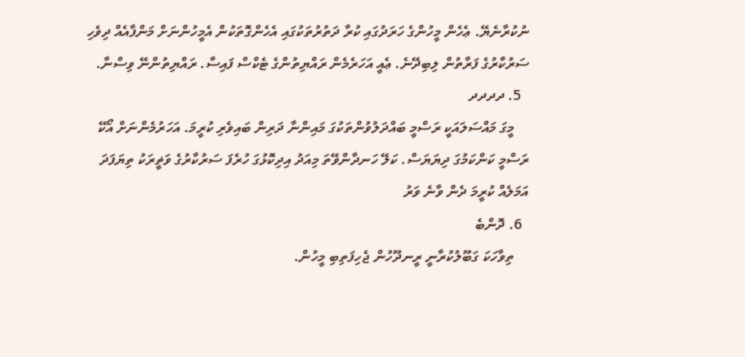ނުކުރާނެޔޭ. ޢެހެން މީހުންގެ ހަރަދުގައި ކުރާ ދަތުރުތަކުގައި އެހެންގޮތަކުން އެމީހުންނަށް މަންފާއެއް ދިވެހި ސަރުކާރުގެ ފަރާތުން ލިބިދޭނެ. ޢެއީ އަހަރެމެން ރައްޔިތުންގެ ޓެކްސް ފައިސާ. ރައްޔިތުންނޭ ވިސްނާ.
  5. ދދދދ
    މީގަ މައްސަލައަކީ ރަސްމީ ބައްދަލުވުންތަކުގަ މައިންނާ ދަރިން ބައިވެރި ކުރީމަ. އަހަރުމެންނަށް އޯކޭ ރަސްމީ ކަންކަމުގަ ދިޔަޔަސް. ކަލޭ ހަނދާންވޭތަ މިއަދު އިދިކޮޅުގަ ހުރެފަ ސަރުކާރުގެ ވަޡީރަކު ތިޔަފަދަ އަމަލެއް ކުރީމަ ދެން ވާނެ ވަރު
  6. ދޮންބެ
    ތިވާހަކަ ގަބޫލުކުރާނީ ރީނދޫހުން ޖެހިފަތިބި މީހުން.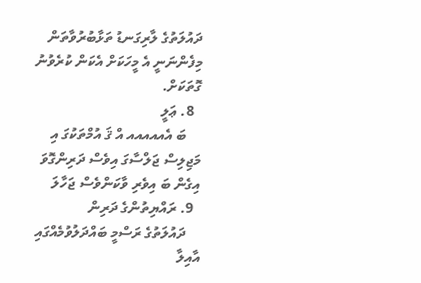ދައުލަތުގެ ލާރިގަނޑު ތަޅާބުރުވާތަން މިފެންނަނީ އެ މީހަކަށް އެކަން ކުރެވުނު ގޮތަކަށް.
  8. ޢަލީ
    ބަ އެއއއއއ އް ޤަ އުމްތަކުގަ އި މަޖިލިސް ޖަލްސާގަ އިވެސް ދަރިންގޮވަ އިގެން ބަ އިވެރި ވާކަންވެސް ޖަހާލަ
  9. ރައްޔިތުންގެ ދަރިން
    ދައުލަތުގެ ރަސްމީ ބައްދަލުވުމެއްގައި އާއިލާ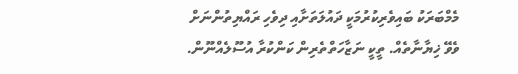މެމްބަރަކު ބައިވެރިކުރުމަކީ ދައުލަތަށާއި ދިވެހި ރައްޔިތުންނަށް ވެވޭ ޚިޔާނާތެއް. ތީކީ ނަޒާހަތްތެރިން ކަންކުރާ އުސޫލެއްނޫން.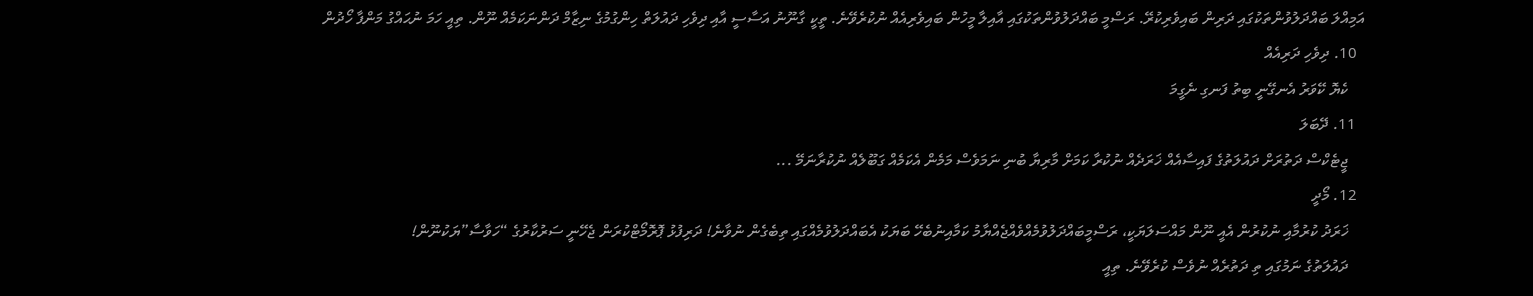އަމިއްލަ ބައްދަލުވުންތަކުގައި ދަރިން ބައިވެރިކުރޭ. ރަސްމީ ބައްދަލުވުންތަކުގައި އާއިލާ މީހުން ބައިވެރިއެއް ނުކުރެވޭނެ. ތީކީ ގާނޫނު އަސާސީ އާއި ދިވެހި ދައުލަތް ހިންގުމުގެ ނިޒާމް ދަންނަކަމެއް ނޫން. ތިއީ ހަމަ ނުޙައްގު މަންފާ ހޯދުން
  10. ދިވެހި ދަރިއެއް
    ކެޔޮ ކޭވަރު އެނގޭނީ ބިތު ފަނގި ނެގީމަ
  11. ދޭބަލަ
    ޖީޓެކްސް ދަތުރަށް ދައުލަތުގެ ފައިސާއެއް ޚަރަދެއް ނުކުރާ ކަމަށް މާރިޔާ ބުނި ނަމަވެސް މަމެން އެކަމެއް ގަބޫލެއް ނުކުރާނަމޭ ...
  12. މޯދީ
    ޚަރަދު ކުރުމާއި ނުކުރުން އެއީ ނޫން މައްސަލަޔަކީ، ރަސްމީބައްދަލުވުމެއްވެއްޖެއްޔާމު ކަމާއިނުބެހޭ ބަޔަކު އެބައްދަލުވުމެއްގައި ތިބެގެން ނުވާނެ! ދަރިފުޅު ޕޮރޮމޯޓްކުރަން ޖެހޭނީ ސަރުކާރުގެ “ހަވާސާ”ޔަކުނޫން!
    ދައުލަތުގެ ނަމުގައި ތި ދަތުރެއް ނުވެސް ކުރެވޭނެ. ތިއީ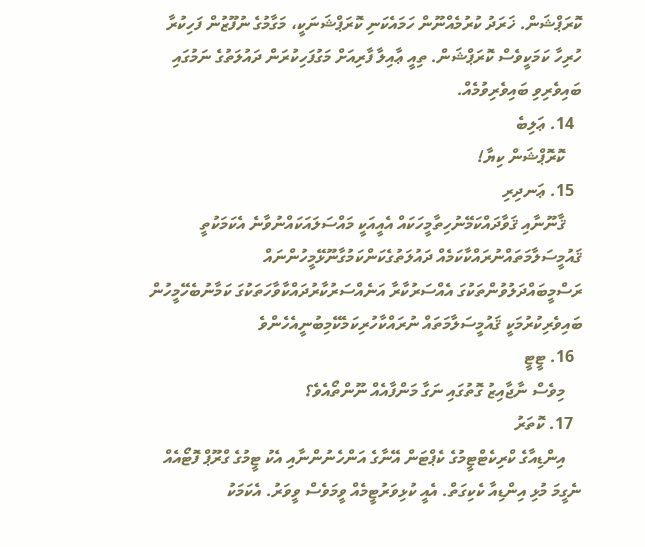ކޮރަޕްޝަން. ޚަރަދު ކުރުމެއްނޫން ހަމައެކަނި ކޮރަޕްޝަނަކީ، މަގާމުގެ ނުފޫޒުން ފަހިކުރާ ހުރިހާ ކަމަކީވެސް ކޮރަޕްޝަން. ތިއީ ޢާއިލާ ފާރިއަށް މަގުފަހިކުރަން ދައުލަތުގެ ނަމުގައި ބައިވެރިވި ބައިވެރިވުމެއް.
  14. ޢަލިބެ
    ކޮރޮޕްޝަން ކިޔާ!
  15. ޢަނދިރި
    ޤާނޫނާއި ޤަވާދައްކަމޭނުހިތާމީހަކައް އެއީއަކީ މައްސަލައަކައްނުވާނެ އެކަމަކުތީ ޤައުމީސަލާމަތައްނުރައްކާކަމެއް ދައުލަތުގެކަންކަމުގާނޫޅޭމީހުންނައް ރަސްމީބައްދަލުވުންތަކުގަ އެއްސަރުކާރާ އަނެއްސަރުކާރުދައްކާވާހަތަކުގަ ކަމާނުބެހޭމީހުން ބައިވެރިކުރުމަކީ ޤައުމީސަލާމަތައް ނުރައްކާހުރިކަމެކޭމިބުނީއެހެންވެ
  16. ޓީޓީ
    މިވެސް ނާޖާއިޒު ގޮތުގައި ނަގާ މަންފާއެއް ނޫންތޯއެވެ؟
  17. ކޮތަރު
    އިންޑިއާގެ ކްރިކެޓްޓީމުގެ ކެޕްޓަން އޭނާގެ އަންހެނުންނާއި އެކު ޓީމުގެ ގްރޫޕް ފޮޓޯއެއް ނެގީމަ މުޅި އިންޑިއާ ކެކިގަތް. އެއީ ކުޅިވަރުޓީމެއް ވީމަވެސް ވީވަރު. އެކަމަކު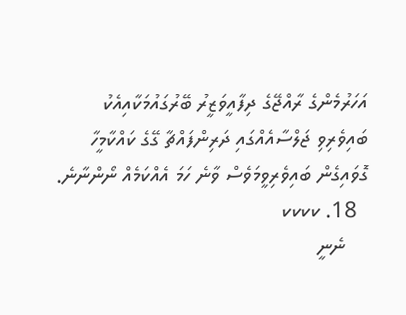އަހަރުމެންގެ ރާއްޖޭގެ ދިފާއީވަޒީރު ބޭރުގައުމަކާއިއެކު ބައިވެރިވި ޖަލްސާއެއްގައި ދަރިންފައްޗާ ގޭގެ ކައްކާމީހާ ގޮވައިގެން ބައިވެރިވީމަވެސް ވާނެ ހަމަ އެއްކަމެއް ނޯންނާނެ.
  18. ކކކކ
    ނެނީ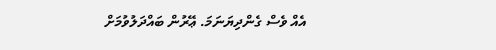އެއް ވެސް ގެންދިޔަނަމަ. ޢޭރުން ބައްދަލުވުމަށް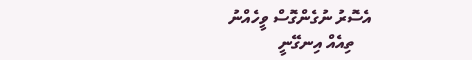އެސޮރު ނުގެންގޮސް ވީހެއްނު
    ތިއެއް އިނގޭނީ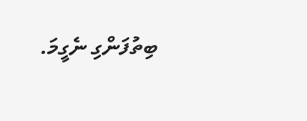ބިތުފަންގި ނެގީމަ.